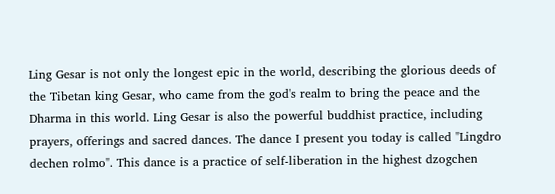Ling Gesar is not only the longest epic in the world, describing the glorious deeds of the Tibetan king Gesar, who came from the god's realm to bring the peace and the Dharma in this world. Ling Gesar is also the powerful buddhist practice, including prayers, offerings and sacred dances. The dance I present you today is called "Lingdro dechen rolmo". This dance is a practice of self-liberation in the highest dzogchen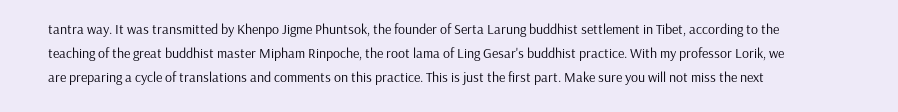tantra way. It was transmitted by Khenpo Jigme Phuntsok, the founder of Serta Larung buddhist settlement in Tibet, according to the teaching of the great buddhist master Mipham Rinpoche, the root lama of Ling Gesar's buddhist practice. With my professor Lorik, we are preparing a cycle of translations and comments on this practice. This is just the first part. Make sure you will not miss the next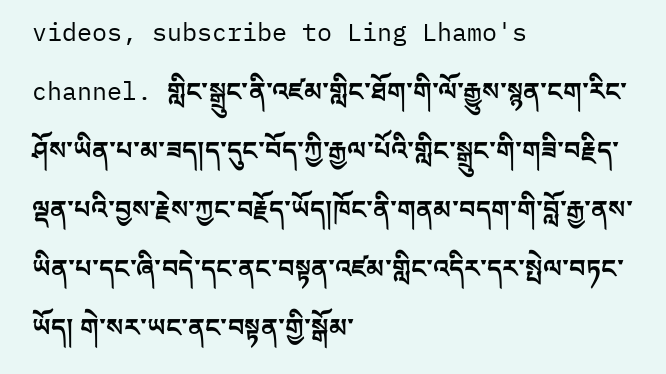videos, subscribe to Ling Lhamo's channel. གླིང་སྒྲུང་ནི་འཛམ་གླིང་ཐོག་གི་ལོ་རྒྱུས་སྙན་ངག་རིང་ཤོས་ཡིན་པ་མ་ཟད།ད་དུང་བོད་ཀྱི་རྒྱལ་པོའི་གླིང་སྒྲུང་གི་གཟི་བརྗིད་ལྡན་པའི་བྱས་རྗེས་ཀྱང་བརྗོད་ཡོད།ཁོང་ནི་གནམ་བདག་གི་བློ་རྒྱ་ནས་ཡིན་པ་དང་ཞི་བདེ་དང་ནང་བསྟན་འཛམ་གླིང་འདིར་དར་སྤེལ་བཏང་ཡོད། གེ་སར་ཡང་ནང་བསྟན་གྱི་སྒོམ་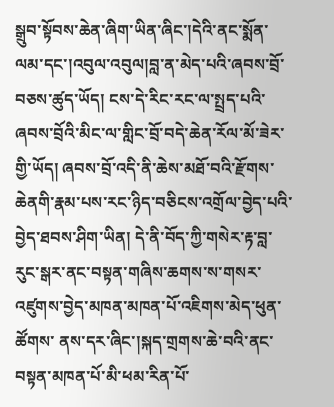སྒྲུབ་སྟོབས་ཆེན་ཞིག་ཡིན་ཞིང་།དེའི་ནང་སྨོན་ལམ་དང་།འབུལ་འབུལ།བླ་ན་མེད་པའི་ཞབས་བྲོ་བཅས་ཚུད་ཡོད། ངས་དེ་རིང་རང་ལ་སྤྲད་པའི་ཞབས་བྲོའི་མིང་ལ་གླིང་བྲོ་བདེ་ཆེན་རོལ་མོ་ཟེར་གྱི་ཡོད། ཞབས་བྲོ་འདི་ནི་ཆེས་མཐོ་བའི་རྫོགས་ཆེནགི་རྣམ་པས་རང་ཉིད་བཅིངས་འགྲོལ་བྱེད་པའི་བྱེད་ཐབས་ཤིག་ཡིན། དེ་ནི་བོད་ཀྱི་གསེར་རྟ་བླ་རུང་སྒར་ནང་བསྟན་གཞིས་ཆགས་ས་གསར་འཛུགས་བྱེད་མཁན་མཁན་པོ་འཇིགས་མེད་ཕུན་ཚོགས་ ནས་དར་ཞིང་།སྐད་གྲགས་ཆེ་བའི་ནང་བསྟན་མཁན་པོ་མི་ཕམ་རིན་པོ་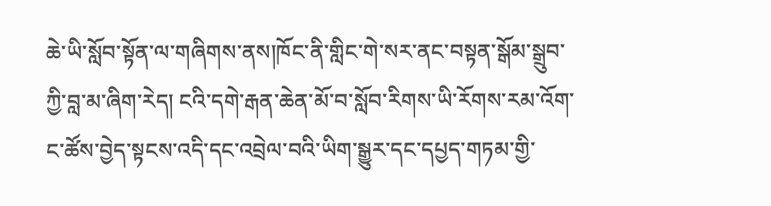ཆེ་ཡི་སློབ་སྟོན་ལ་གཞིགས་ནས།ཁོང་ནི་གླིང་གེ་སར་ནང་བསྟན་སྒོམ་སྒྲུབ་ཀྱི་བླ་མ་ཞིག་རེད། ངའི་དགེ་རྒན་ཆེན་མོ་བ་སློབ་རིགས་ཡི་རོགས་རམ་འོག་ང་ཚོས་བྱེད་སྟངས་འདི་དང་འབྲེལ་བའི་ཡིག་སྒྱུར་དང་དཔྱད་གཏམ་གྱི་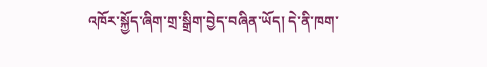འཁོར་སྐྱོད་ཞིག་གྲ་སྒྲིག་བྱེད་བཞིན་ཡོད། དེ་ནི་ཁག་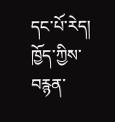དང་པོ་རེད། ཁྱོད་ཀྱིས་བརྙན་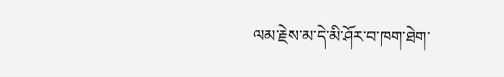ལམ་རྗེས་མ་དེ་མི་ཤོར་བ་ཁག་ཐེག་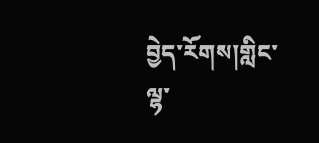བྱེད་རོགས།གླིང་ལྷ་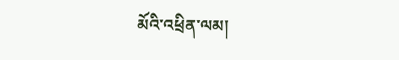མོའི་འཕྲིན་ལམ།